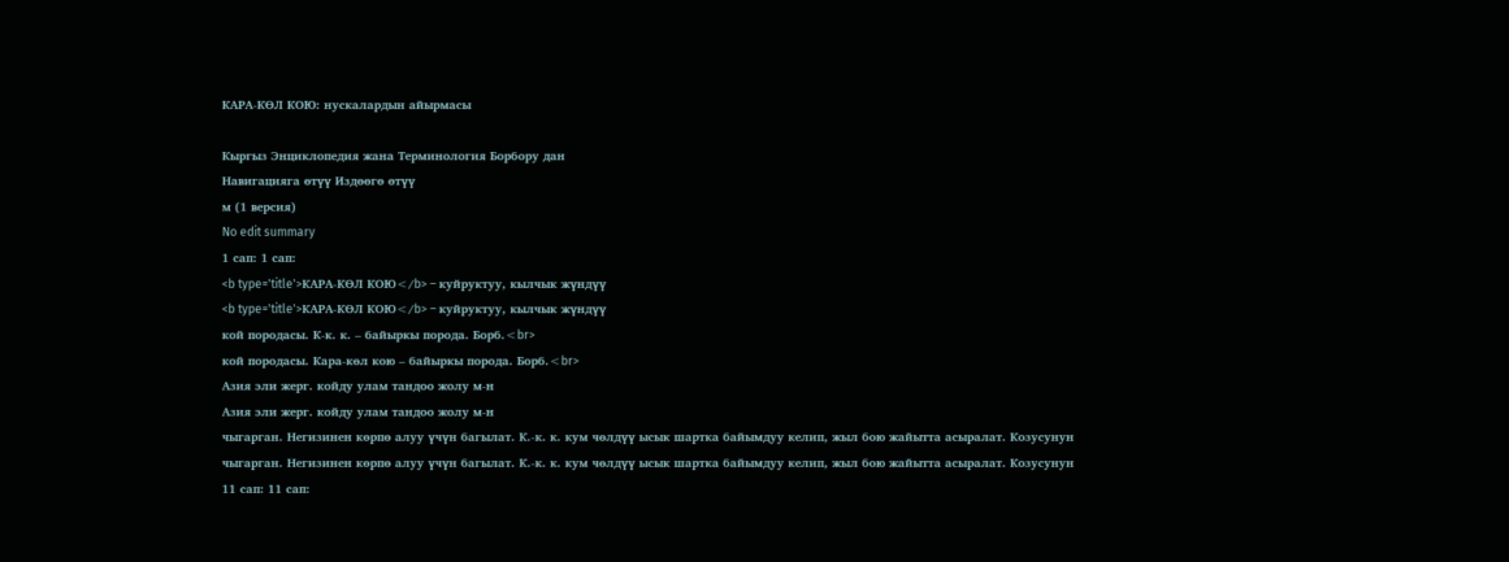КАРА-КӨЛ КОЮ: нускалардын айырмасы

Кыргыз Энциклопедия жана Терминология Борбору дан
Навигацияга өтүү Издөөгө өтүү
м (1 версия)
No edit summary
1 сап: 1 сап:
<b type='title'>КАРА-КӨЛ КОЮ</b> – куйруктуу, кылчык жүндүү
<b type='title'>КАРА-КӨЛ КОЮ</b> – куйруктуу, кылчык жүндүү
кой породасы. К-к. к. – байыркы порода. Борб.<br>
кой породасы. Кара-көл кою – байыркы порода. Борб.<br>
Азия эли жерг. койду улам тандоо жолу м-н
Азия эли жерг. койду улам тандоо жолу м-н
чыгарган. Негизинен көрпө алуу үчүн багылат. К.-к. к. кум чөлдүү ысык шартка байымдуу келип, жыл бою жайытта асыралат. Козусунун
чыгарган. Негизинен көрпө алуу үчүн багылат. К.-к. к. кум чөлдүү ысык шартка байымдуу келип, жыл бою жайытта асыралат. Козусунун
11 сап: 11 сап: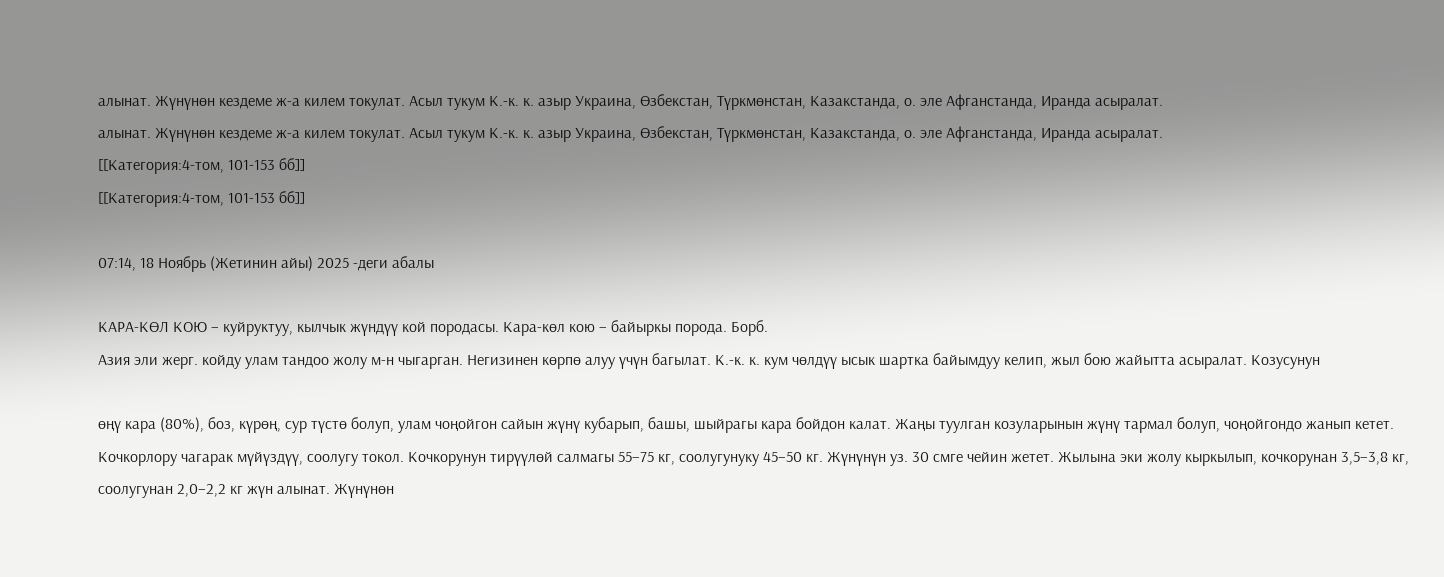алынат. Жүнүнөн кездеме ж-а килем токулат. Асыл тукум К.-к. к. азыр Украина, Өзбекстан, Түркмөнстан, Казакстанда, о. эле Афганстанда, Иранда асыралат.
алынат. Жүнүнөн кездеме ж-а килем токулат. Асыл тукум К.-к. к. азыр Украина, Өзбекстан, Түркмөнстан, Казакстанда, о. эле Афганстанда, Иранда асыралат.
[[Категория:4-том, 101-153 бб]]
[[Категория:4-том, 101-153 бб]]

07:14, 18 Ноябрь (Жетинин айы) 2025 -деги абалы

КАРА-КӨЛ КОЮ – куйруктуу, кылчык жүндүү кой породасы. Кара-көл кою – байыркы порода. Борб.
Азия эли жерг. койду улам тандоо жолу м-н чыгарган. Негизинен көрпө алуу үчүн багылат. К.-к. к. кум чөлдүү ысык шартка байымдуу келип, жыл бою жайытта асыралат. Козусунун

өңү кара (80%), боз, күрөң, сур түстө болуп, улам чоңойгон сайын жүнү кубарып, башы, шыйрагы кара бойдон калат. Жаңы туулган козуларынын жүнү тармал болуп, чоңойгондо жанып кетет. Кочкорлору чагарак мүйүздүү, соолугу токол. Кочкорунун тирүүлөй салмагы 55–75 кг, соолугунуку 45–50 кг. Жүнүнүн уз. 30 смге чейин жетет. Жылына эки жолу кыркылып, кочкорунан 3,5–3,8 кг, соолугунан 2,0–2,2 кг жүн алынат. Жүнүнөн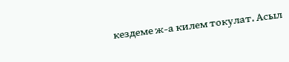кездеме ж-а килем токулат. Асыл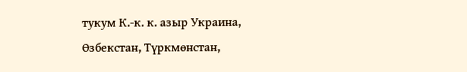тукум К.-к. к. азыр Украина, Өзбекстан, Түркмөнстан,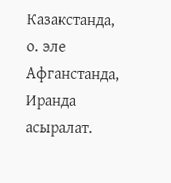Казакстанда, о. эле Афганстанда, Иранда асыралат.